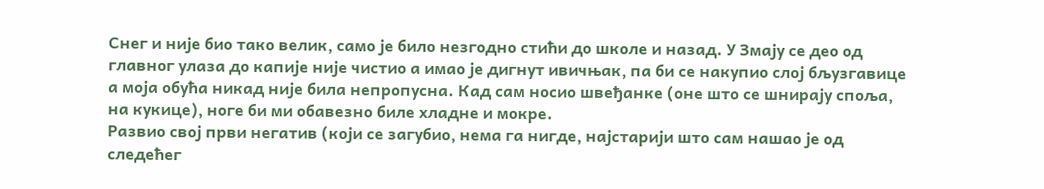Снег и није био тако велик, само је било незгодно стићи до школе и назад. У Змају се део од главног улаза до капије није чистио а имао је дигнут ивичњак, па би се накупио слој бљузгавице а моја обућа никад није била непропусна. Кад сам носио швеђанке (оне што се шнирају споља, на кукице), ноге би ми обавезно биле хладне и мокре.
Развио свој први негатив (који се загубио, нема га нигде, најстарији што сам нашао је од следећег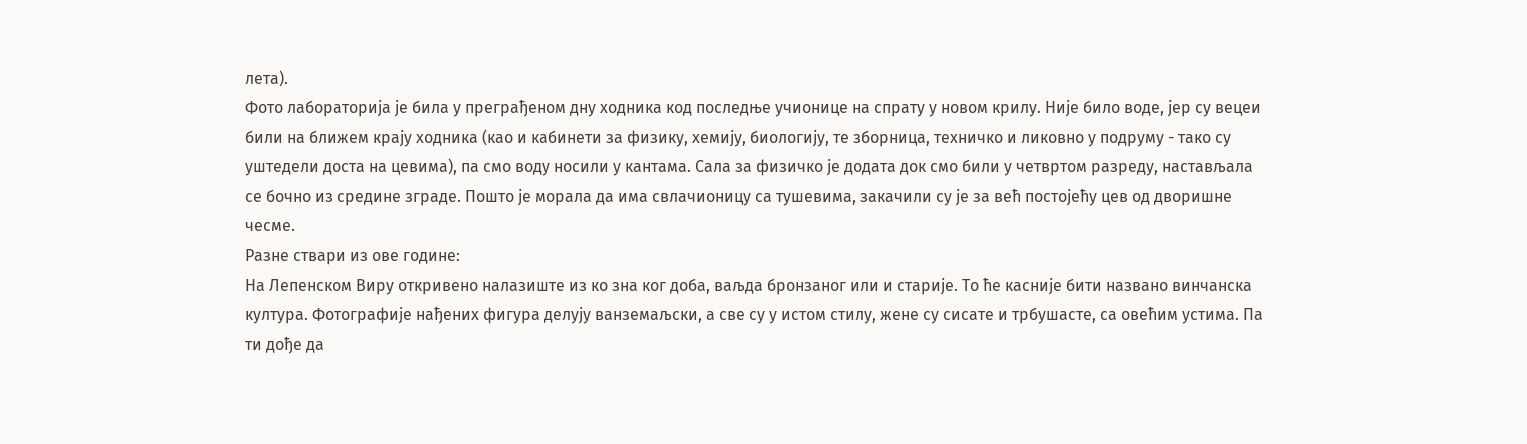лета).
Фото лабораторија је била у преграђеном дну ходника код последње учионице на спрату у новом крилу. Није било воде, јер су вецеи били на ближем крају ходника (као и кабинети за физику, хемију, биологију, те зборница, техничко и ликовно у подруму - тако су уштедели доста на цевима), па смо воду носили у кантама. Сала за физичко је додата док смо били у четвртом разреду, настављала се бочно из средине зграде. Пошто је морала да има свлачионицу са тушевима, закачили су је за већ постојећу цев од дворишне чесме.
Разне ствари из ове године:
На Лепенском Виру откривено налазиште из ко зна ког доба, ваљда бронзаног или и старије. То ће касније бити названо винчанска култура. Фотографије нађених фигура делују ванземаљски, а све су у истом стилу, жене су сисате и трбушасте, са овећим устима. Па ти дође да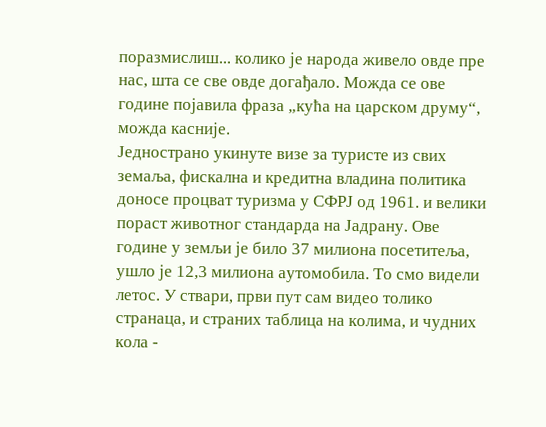поразмислиш... колико је народа живело овде пре нас, шта се све овде догађало. Можда се ове године појавила фраза „кућа на царском друму“, можда касније.
Једнострано укинуте визе за туристе из свих земаља, фискална и кредитна владина политика доносе процват туризма у СФРЈ од 1961. и велики пораст животног стандарда на Јадрану. Ове године у земљи је било 37 милиона посетитеља, ушло је 12,3 милиона аутомобила. То смо видели летос. У ствари, први пут сам видео толико странаца, и страних таблица на колима, и чудних кола -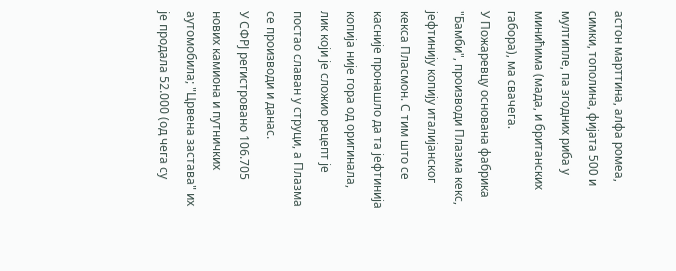астон марттина, алфа ромеа, симки, тополина, фијата 500 и мултипле, па згодних риба у минићима (мада, и британских габора), ма свачега.
У Пожаревцу основана фабрика "Бамби", производи Плазма кекс, јефтинију копију италијанског кекса Пласмон. С тим што се касније пронашло да та јефтинија копија није гора од оригинала, лик који је сложио рецепт је постао славан у струци, а Плазма се производи и данас.
У СФРЈ регистровано 106.705 нових камиона и путничких аутомобила; "Црвена застава" их је продала 52.000 (од чега су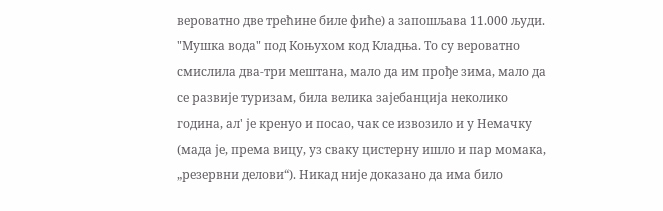вероватно две трећине биле фиће) а запошљава 11.000 људи.
"Мушка вода" под Коњухом код Кладња. То су вероватно смислила два-три мештана, мало да им прође зима, мало да се развије туризам, била велика зајебанција неколико година, ал' је кренуо и посао, чак се извозило и у Немачку (мада је, према вицу, уз сваку цистерну ишло и пар момака, „резервни делови“). Никад није доказано да има било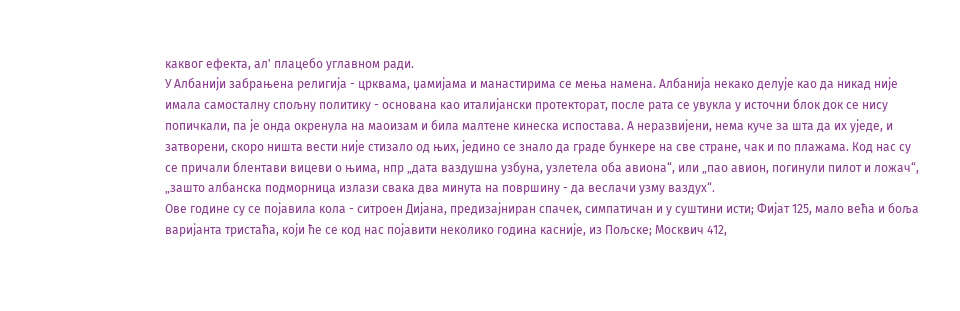каквог ефекта, ал' плацебо углавном ради.
У Албанији забрањена религија - црквама, џамијама и манастирима се мења намена. Албанија некако делује као да никад није имала самосталну спољну политику - основана као италијански протекторат, после рата се увукла у источни блок док се нису попичкали, па је онда окренула на маоизам и била малтене кинеска испостава. А неразвијени, нема куче за шта да их уједе, и затворени, скоро ништа вести није стизало од њих, једино се знало да граде бункере на све стране, чак и по плажама. Код нас су се причали блентави вицеви о њима, нпр „дата ваздушна узбуна, узлетела оба авиона“, или „пао авион, погинули пилот и ложач“, „зашто албанска подморница излази свака два минута на површину - да веслачи узму ваздух“.
Ове године су се појавила кола - ситроен Дијана, предизајниран спачек, симпатичан и у суштини исти; Фијат 125, мало већа и боља варијанта тристаћа, који ће се код нас појавити неколико година касније, из Пољске; Москвич 412,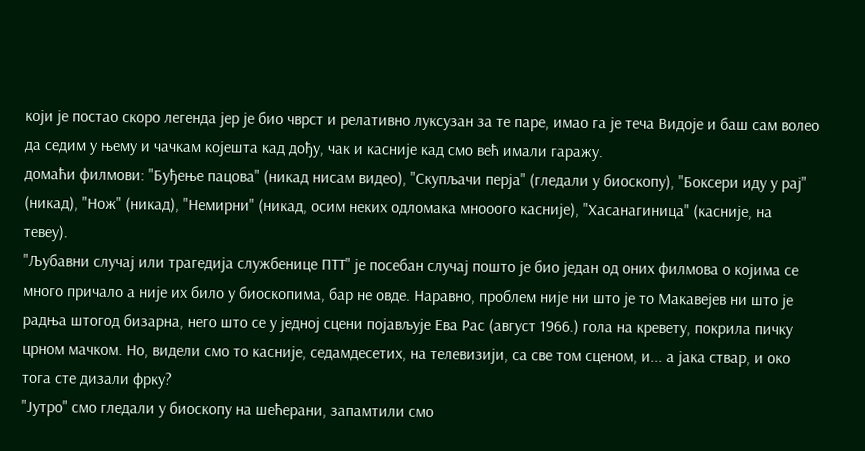који је постао скоро легенда јер је био чврст и релативно луксузан за те паре, имао га је теча Видоје и баш сам волео да седим у њему и чачкам којешта кад дођу, чак и касније кад смо већ имали гаражу.
домаћи филмови: "Буђење пацова" (никад нисам видео), "Скупљачи перја" (гледали у биоскопу), "Боксери иду у рај" (никад), "Нож" (никад), "Немирни" (никад, осим неких одломака мнооого касније), "Хасанагиница" (касније, на тевеу).
"Љубавни случај или трагедија службенице ПТТ" је посебан случај пошто је био један од оних филмова о којима се много причало а није их било у биоскопима, бар не овде. Наравно, проблем није ни што је то Макавејев ни што је радња штогод бизарна, него што се у једној сцени појављује Ева Рас (август 1966.) гола на кревету, покрила пичку црном мачком. Но, видели смо то касније, седамдесетих, на телевизији, са све том сценом, и... а јака ствар, и око тога сте дизали фрку?
"Јутро" смо гледали у биоскопу на шећерани, запамтили смо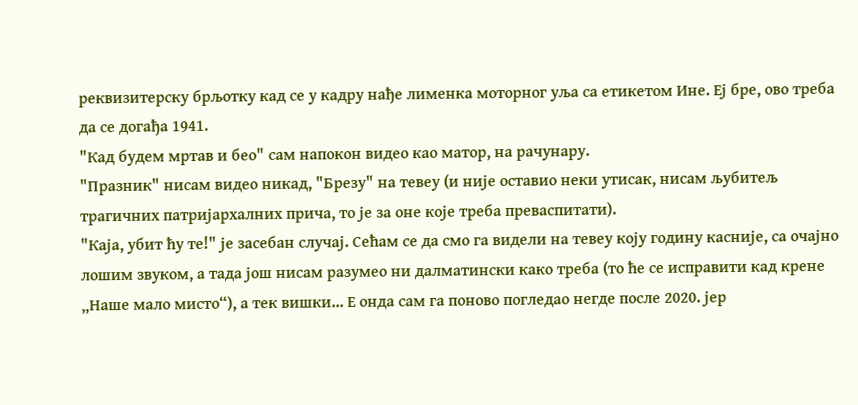реквизитерску брљотку кад се у кадру нађе лименка моторног уља са етикетом Ине. Еј бре, ово треба да се догађа 1941.
"Кад будем мртав и бео" сам напокон видео као матор, на рачунару.
"Празник" нисам видео никад, "Брезу" на тевеу (и није оставио неки утисак, нисам љубитељ трагичних патријархалних прича, то је за оне које треба преваспитати).
"Каја, убит ћу те!" је засебан случај. Сећам се да смо га видели на тевеу коју годину касније, са очајно лошим звуком, а тада још нисам разумео ни далматински како треба (то ће се исправити кад крене „Наше мало мисто“), а тек вишки... Е онда сам га поново погледао негде после 2020. јер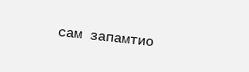сам запамтио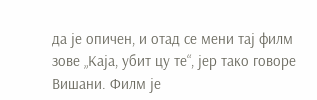да је опичен, и отад се мени тај филм зове „Каја, убит цу те“, јер тако говоре Вишани. Филм је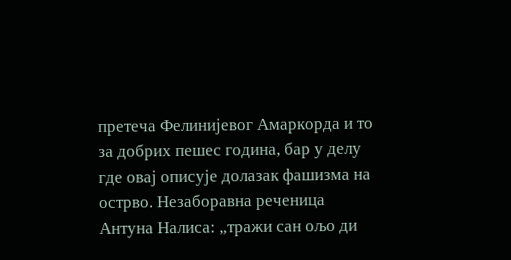претеча Фелинијевог Амаркорда и то за добрих пешес година, бар у делу где овај описује долазак фашизма на острво. Незаборавна реченица Антуна Налиса: „тражи сан ољо ди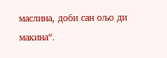маслина, доби сан ољо ди макина“.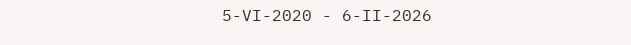5-VI-2020 - 6-II-2026